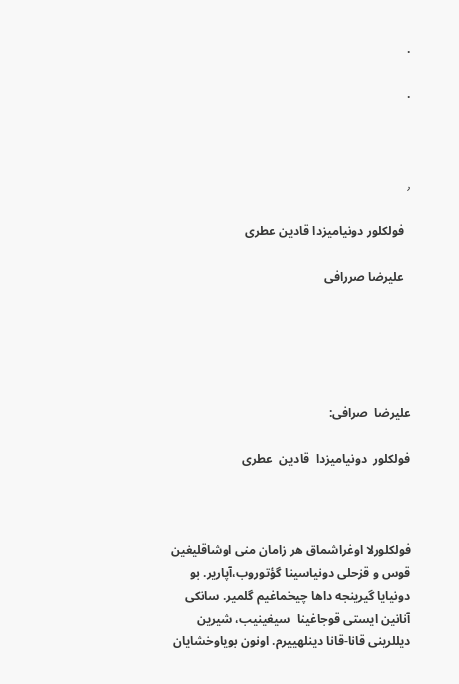.

.



٫

  فولکلور دونیامیزدا قادین عطری

  علیرضا صررافی





علیرضا  صرافی:

فولکلور  دونیامیزدا  قادین  عطری



فولکلورلا اوغراشماق هر زامان منی اوشاقلیغین قوس و قزحلی دونیاسینا گؤتوروب،آپاریر. بو دونیایا گیرینجه داها چیخماغیم گلمیر. سانکی آنانین ایستی قوجاغینا  سیغینیب، شیرین دیللرینی قانا-قانا دینلهییرم. اونون بویاوخشایان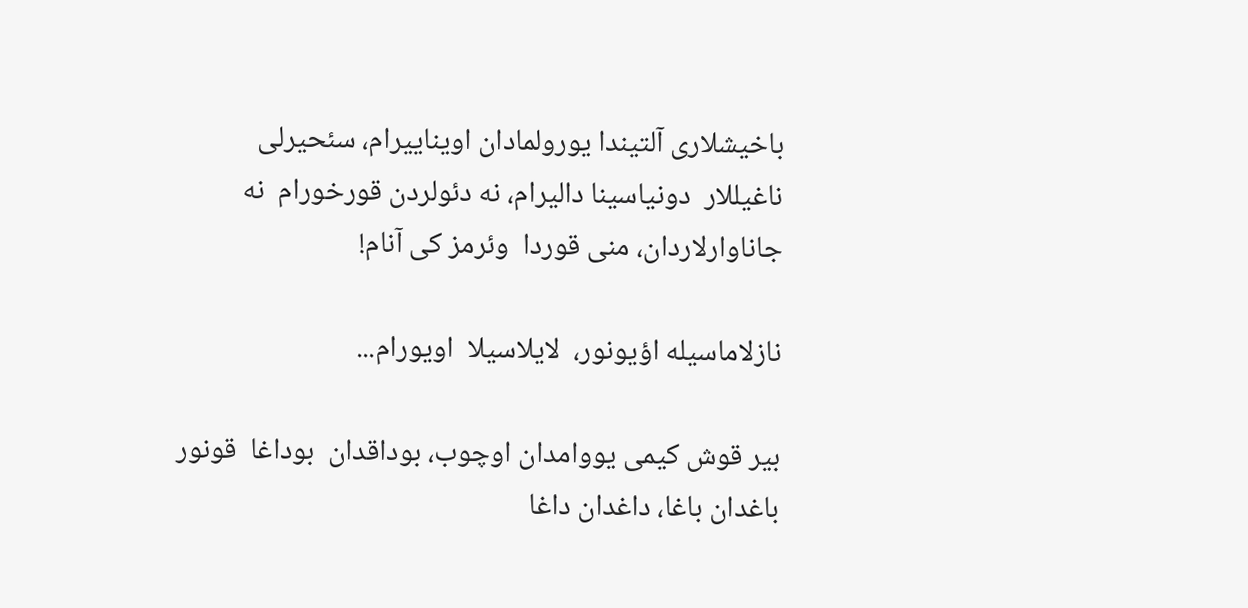باخیشلاری آلتیندا یورولمادان اویناییرام، سئحیرلی ناغیللار  دونیاسینا دالیرام، نه دئولردن قورخورام  نه جاناوارلاردان، منی قوردا  وئرمز کی آنام!

نازلاماسیله اؤیونور،  لایلاسیلا  اویورام...

بیر قوش کیمی یووامدان اوچوب، بوداقدان  بوداغا  قونور باغدان باغا، داغدان داغا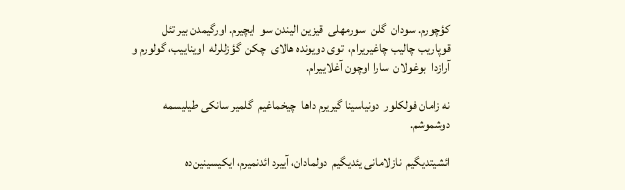کؤچورم. سودان  گلن  سورمهلی  قیزین الیندن سو  ایچیرم. اورگیمدن بیر تئل قوپاریب چالیب چاغیریرام،  توی دویونده هالای  چکن  گؤزللرله  اویناییب، گولورم و آرازدا  بوغولان  سارا اوچون آغلاییرام.

نه زامان فولکلور  دونیاسینا گیریرم داها  چیخماغیم  گلمیر سانکی طیلیسمه دوشموشم.

ائشیتدیگیم  نازلامانی یئدیگیم  دولمادان، آییرد ائدنمیرم، ایکیسینین‌ده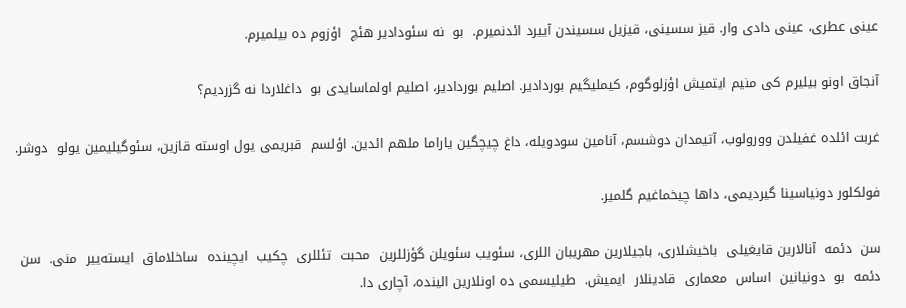عینی عطری، عینی دادی وار. قیز سسینی، قیزیل سسیندن آییرد ائدنمیرم.  بو  نه سئودادیر هئچ  اؤزوم ده بیلمیرم.

آنجاق اونو بیلیرم کی منیم ایتمیش اؤزلوگوم، کیملیگیم بوردادیر. اصلیم بوردادیر، اصلیم اولماسایدی بو  داغلاردا نه گزردیم؟

غربت ائلده غفیلدن وورولوب، آتیمدان دوشسم، آنامین سودویله، داغ چیچگین یاراما ملهم ائدین. اؤلسم  قبریمی یول اوسته قازین، سئوگیلیمین یولو  دوشر.

فولکلور دونیاسینا گیردیمی، داها چیخماغیم گلمیر.

سن  دئمه  آنالارین قایغیلی  باخیشلاری، باجیلارین مهریبان اللری، سئویب سئویلن گؤزللرین  محبت  تئللری  چکیب  ایچینده  ساخلاماق  ایسته‌ییر  منی.  سن  دئمه  بو  دونیانین  اساس  معماری  قادینلار  ایمیش.  طیلیسمی ده اونلارین الینده، آچاری دا.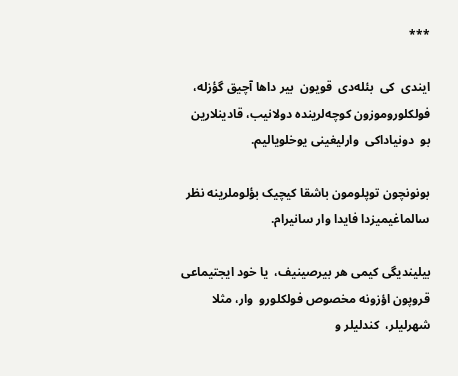***

ایندی  ‌کی  ‌بئله‌دی  ‌قویون  ‌بیر ‌داها ‌آچیق گؤزله، فولکلوروموزون ‌کوچه‌لرینده دولانیب، قادینلارین بو  ‌دونیاداکی  ‌وارلیغینی یوخلویالیم.

بونونچون ‌توپلومون ‌باشقا کیچیک بؤلوملرینه ‌نظر سالماغیمیزدا فایدا ‌وار سانیرام.

بیلیندیگی ‌کیمی هر ‌بیرصینیف،  ‌یا خود ‌ایجتیماعی قروپون ‌اؤزونه مخصوص فولکلورو  ‌وار، ‌مثلا  شهرلیلر،  ‌کندلیلر و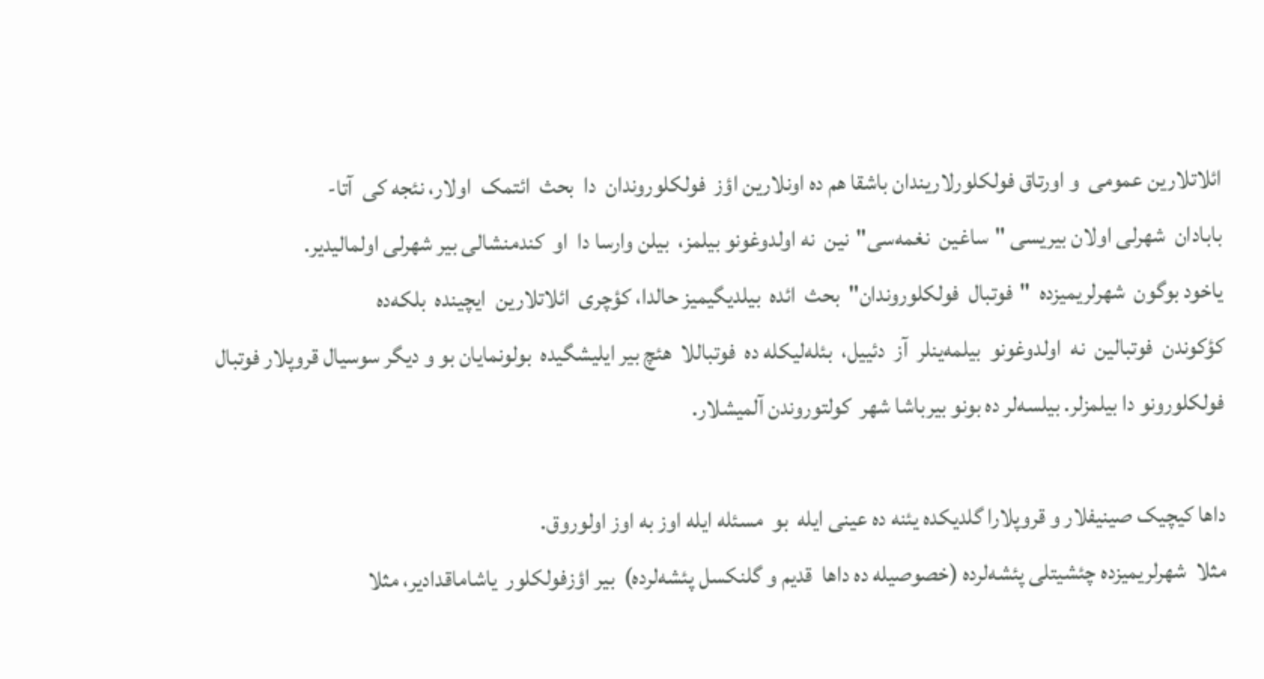ائلاتلارین ‌عمومی  ‌و ‌اورتاق ‌فولکلورلاریندان ‌باشقا هم ‌ده ‌اونلارین ‌اؤز  فولکلوروندان  ‌دا  ‌بحث  ‌ائتمک  ‌اولار، ‌نئجه ‌کی  ‌آتا-بابادان  ‌شهرلی ‌اولان بیریسی ‌"ساغین  ‌نغمه‌سی"نین  ‌نه ‌اولدوغونو بیلمز،  ‌بیلن وارسا ‌دا  ‌او  ‌کندمنشالی ‌بیر ‌شهرلی ‌اولمالیدیر. یاخود ‌بوگون  ‌شهرلریمیزده  "فوتبال  ‌فولکلوروندان"  بحث  ‌ائده  ‌بیلدیگیمیز ‌حالدا، کؤچری  ‌ائلاتلارین  ‌ایچینده  ‌بلکه‌ده  کؤکوندن  ‌فوتبالین  ‌نه  ‌اولدوغونو  ‌بیلمه‌ینلر  ‌آز  ‌دئییل،  ‌بئله‌لیکله ده  ‌فوتباللا  ‌هئچ ‌بیر ایلیشگیده  ‌بولونمایان ‌بو ‌و ‌دیگر سوسیال قروپلار ‌فوتبال فولکلورونو دا ‌بیلمزلر. بیلسه‌لر ‌ده ‌بونو بیرباشا شهر  کولتوروندن آلمیشلار.

داها کیچیک صینیفلار ‌و قروپلارا ‌گلدیکده ‌یئنه ‌ده عینی‌ ایله  ‌بو  ‌مسئله‌ ‌ایله ‌اوز به اوز ‌اولوروق. مثلا  ‌شهرلریمیزده ‌چئشیتلی ‌پئشه‌لرده ‌(خصوصیله ده داها  ‌قدیم و گلنکسل ‌پئشه‌لرده)  بیر اؤزفولکلور  ‌یاشاماقدادیر، مثلا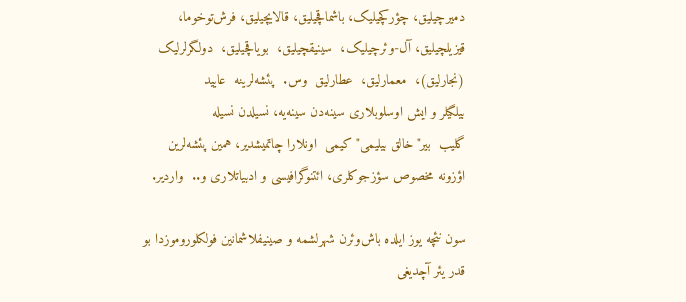دمیرچیلیق، ‌چؤرکچیلیک، باشماقچیلیق، قالایچیلیق، فرش‌توخوما، قیزیلچیلیق، آل-وئرچیلیک،  ‌سینیقچیلیق،  ‌بویاقچیلیق،  ‌دولگرلرلیک  (نجارلیق)،  ‌معمارلیق،  ‌عطارلیق  ‌وس.  پئشه‌لرینه  ‌عایید بیلگیلر ‌و ‌ایش ‌اوسلوبلاری سینه‌دن سینه‌یه، نسیلدن ‌نسیله گلیب  ‌بیر"خالق ‌بیلیمی" کیمی  ‌اونلارا ‌چاتمیشدیر، همین پئشه‌لرین اؤزونه ‌مخصوص سؤزجوکلری، ائتنوگرافیسی و ‌ادبیاتلاری و..  واردیر.

سون ‌نئچه یوز ‌ایلده باش‌وئرن شهرلشمه و صینیفلاشمانین فولکلوروموزدا بو قدر ‌یئر آچدیغی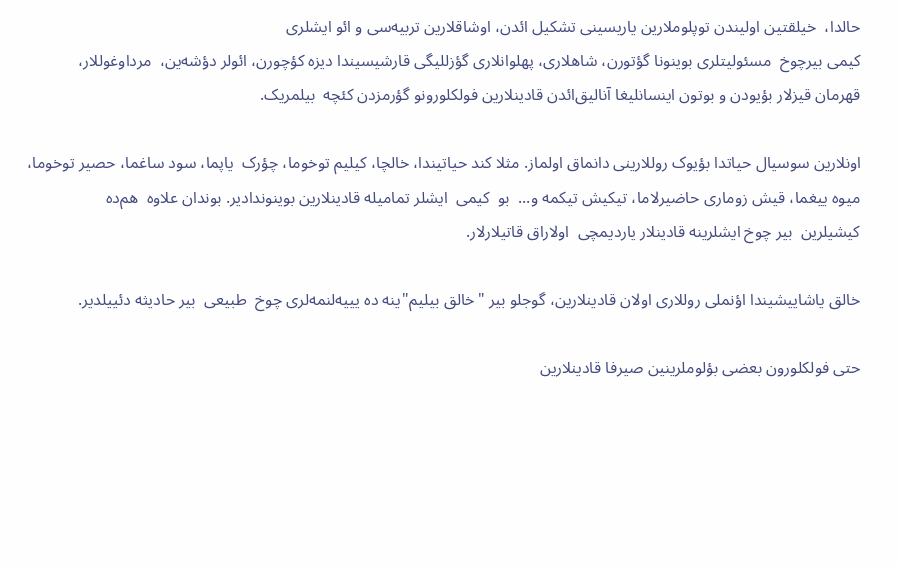حالدا،  ‌خیلقتین ‌اولیندن ‌توپلوملارین ‌یاریسینی ‌تشکیل ‌ائدن، ‌اوشاقلارین ‌تربیه‌سی و ‌ائو ‌ایشلری کیمی ‌بیرچوخ  ‌مسئولیتلری ‌بوینونا ‌گؤتورن، ‌شاهلاری، پهلوانلاری ‌گؤزللیگی ‌قارشیسیندا ‌دیزه ‌کؤچورن، ‌ائولر دؤشه‌ین،  ‌مرداوغوللار، قهرمان ‌قیزلار بؤیودن ‌و ‌بوتون ‌اینسانلیغا آنالیق‌ائدن قادینلارین فولکلورونو گؤرمزدن کئچه  بیلمریک.

اونلارین ‌سوسیال ‌حیاتدا بؤیوک روللارینی دانماق ‌اولماز. مثلا کند حیاتیندا، خالچا، کیلیم ‌توخوما، چؤرک  ‌یاپما، سود ساغما، حصیر توخوما، میوه ‌ییغما، ‌قیش ‌زوماری حاضیرلاما، ‌تیکیش ‌تیکمه و...  بو  ‌کیمی  ‌ایشلر تمامیله ‌قادینلارین ‌بوینوندادیر. بوندان علاوه  ‌هم‌‌ده کیشیلرین  ‌بیر ‌چوخ ایشلرینه قادینلار یاردیمچی  ‌اولاراق قاتیلارلار.

خالق یاشاییشیندا اؤنملی روللاری ‌اولان قادینلارین، گوجلو ‌بیر "خالق ‌بیلیم"ینه ده یییه‌لنمه‌لری چوخ  ‌طبیعی  ‌بیر ‌حادیثه دئییلدیر.

حتی فولکلورون ‌بعضی ‌بؤلوملرینین صیرفا ‌قادینلارین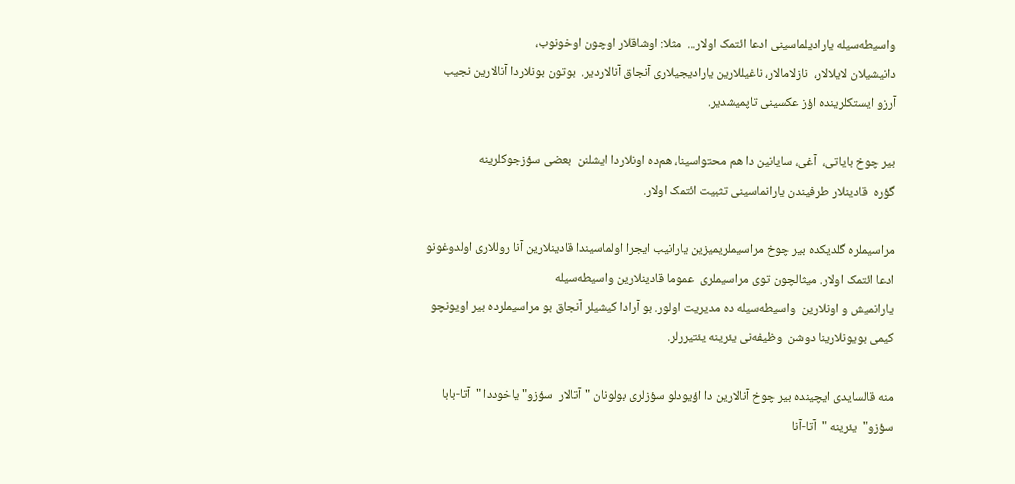واسیطه‌سیله ‌یارادیلماسینی ادعا ائتمک اولار...  مثلا: اوشاقلار اوچون ‌اوخونوب، دانیشیلان ‌لایلالار،  ‌نازلامالار، ‌ناغیللارین یارادیجیلاری ‌آنجاق ‌آنالاردیر.  بوتون ‌بونلاردا ‌آنالارین ‌نجیب آرزو ‌ایستکلرینده اؤز ‌عکسینی ‌تاپمیشدیر.

بیر ‌چوخ بایاتی،  ‌آغی، سایا‌نین دا ‌هم ‌محتواسینا، هم‌ده ‌اونلاردا ‌ایشلنن  ‌بعضی سؤزجوکلرینه گؤره  ‌قادینلار طرفیندن یارانماسینی ‌تثبیت ‌ائتمک اولار.

مراسیملره گلدیکده ‌بیر چوخ مراسیملریمیزین ‌یارانیب ‌ایجرا ‌اولماسیندا قادینلارین ‌آنا ‌روللاری ‌‌اولدوغونو  ادعا ائتمک ‌اولار. میثالچون توی مراسیملری  ‌عموما قادینلارین ‌واسیطه‌سیله یارانمیش ‌و ‌اونلارین  ‌واسیطه‌سیله ده مدیریت اولور. بو ‌آرادا کیشیلر ‌آنجاق ‌بو مراسیملرده ‌بیر ‌اویونچو کیمی بویونلارینا دوشن  ‌وظیفه‌نی ‌یئرینه ‌یئتیررلر.

منه قالسایدی ایچینده بیر چوخ آنالارین دا اؤیودلو سؤزلری بولونان "آتالار  سؤزو" یاخوددا "آتا-بابا سؤزو"  یئرینه "آتا-آنا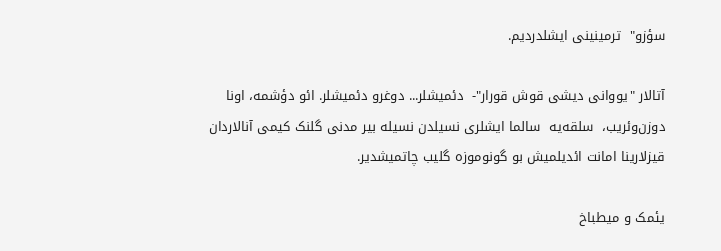سؤزو"  ترمینینی ایشلدردیم.

آتالار "یووانی دیشی قوش قورار"-  دئمیشلر... دوغرو دئمیشلر. ائو دؤشمه‌، اونا دوزن‌وئریب،  سلقه‌یه  سالما ایشلری نسیلدن نسیله بیر مدنی گلنک کیمی آنالاردان قیزلارینا امانت ائدیلمیش بو گونوموزه گلیب چاتمیشدیر.

یئمک ‌و میطباخ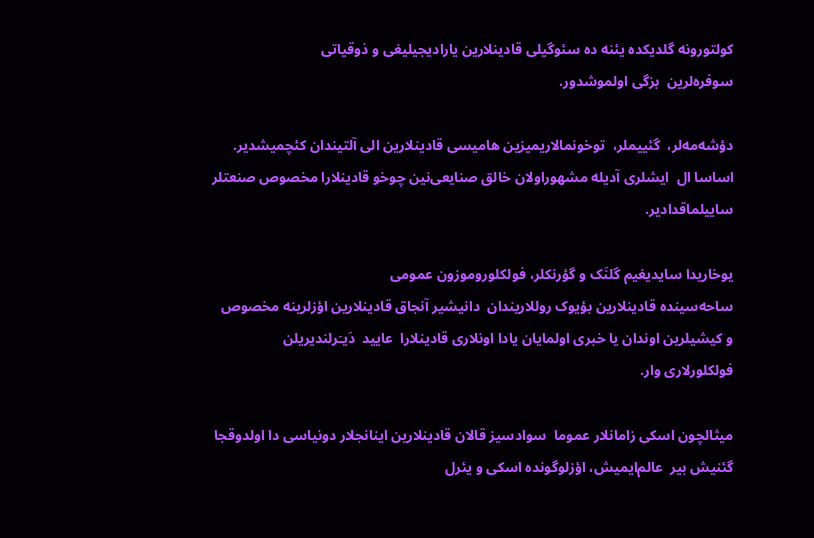کولتورونه ‌گلدیکده ‌یئنه ‌ده سئوگیلی قادینلارین ‌یارادیجیلیغی و ‌ذوقیاتی سوفره‌لرین  ‌بزگی ‌اولموشدور.

دؤشه‌مه‌لر،  گئییملر،  ‌توخونمالاریمیزین هامیسی قادینلارین ‌الی آلتیندان کئچمیشدیر. اساسا ‌ال  ‌ایشلری آدیله ‌مشهور‌اولان خالق صنایعی‌نین چوخو قادینلارا مخصوص ‌صنعتلر ساییلماقدادیر.

یوخاریدا ‌سایدیغیم ‌گلنَک ‌و گؤرنکلر، فولکلوروموزون عمومی ساحه‌سینده ‌قادینلارین ‌بؤیوک ‌روللاریندان  ‌دانیشیر ‌آنجاق قادینلارین ‌اؤزلرینه مخصوص و کیشیلرین ‌اوندان ‌یا خبری ‌اولمایان ‌یادا اونلاری قادینلارا  ‌عایید  ‌دَیـَرلندیریلن فولکلورلاری وار.

میثالچون ‌اسکی زامانلار ‌عموما  ‌سوادسیز قالان قادینلارین اینانجلار دونیاسی دا اولدوقجا گئنیش ‌بیر  ‌عالم‌ایمیش، ‌اؤزلوگونده ‌اسکی ‌و یئرل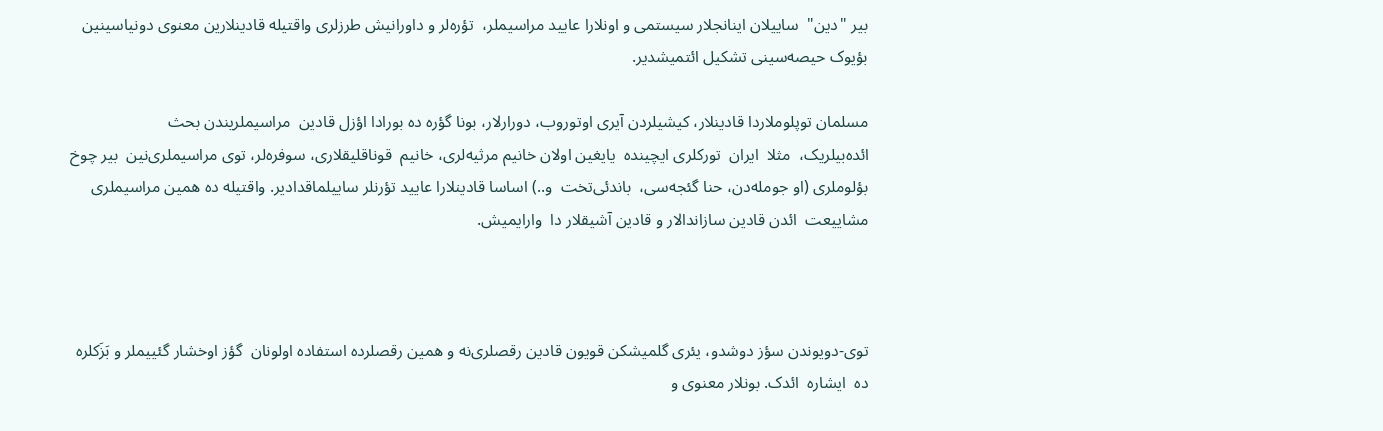بیر ‌"دین"  ساییلان ‌اینانجلار ‌سیستمی و ‌اونلارا عایید مراسیملر،  تؤره‌لر و ‌داورانیش طرزلری ‌واقتیله ‌قادینلارین ‌معنوی ‌دونیاسینین بؤیوک حیصه‌سینی ‌تشکیل ائتمیشدیر.

مسلمان توپلوملاردا قادینلار، کیشیلردن ‌آیری ‌اوتوروب، ‌دورارلار، بونا ‌گؤره ده بورادا ‌اؤزل قادین  ‌مراسیملریندن بحث‌ ائده‌بیلریک،  ‌مثلا  ‌ایران  ‌تورکلری ایچینده  ‌یایغین ‌اولان خانیم مرثیه‌لری، خانیم  ‌قوناقلیقلاری، سوفره‌لر، توی مراسیملری‌نین  ‌بیر چوخ بؤلوملری (او جومله‌دن، حنا گئجه‌سی،  ‌باندئی‌تخت  ‌و..) اساسا ‌قادینلارا عایید تؤرنلر ساییلماقدادیر. واقتیله ده همین ‌مراسیملری مشاییعت  ‌ائدن ‌قادین ‌سازاندالار ‌و قادین آشیقلار ‌دا  ‌وار‌ایمیش.



توی-دویوندن سؤز دوشدو، یئری‌ گلمیشکن قویون قادین ‌رقصلری‌نه و ‌همین رقصلرده ‌استفاده ‌اولونان  ‌گؤز ‌اوخشار گئییملر ‌و ‌بَزَکلر‌ه ده  ایشاره  ائدک. بونلار معنوی و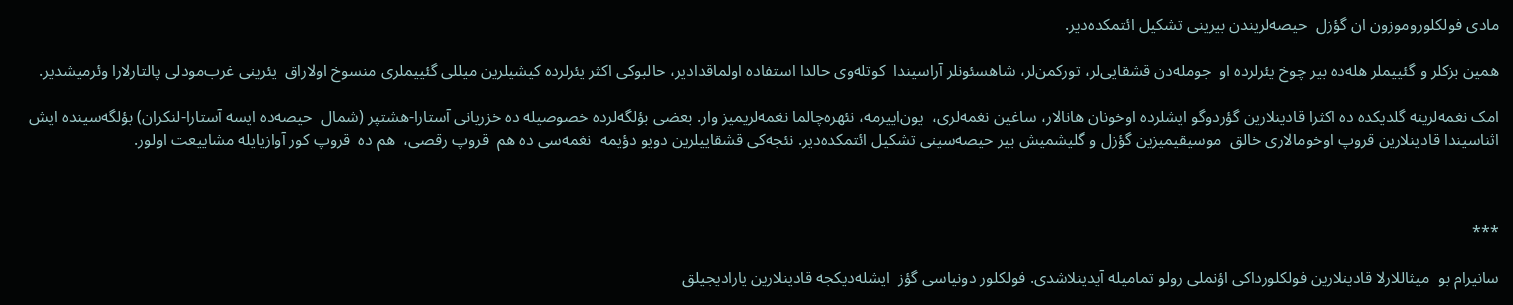مادی فولکلوروموزون ان گؤزل  ‌حیصه‌لریندن ‌بیرینی ‌تشکیل ‌ائتمکده‌دیر.

همین ‌بزکلر و گئییملر ‌هله‌ده ‌بیر چوخ ‌یئرلرده ‌او  ‌جومله‌دن قشقایی‌لر، تورکمن‌لر، شاهسئونلر ‌آراسیندا  ‌کوتله‌وی حالدا ‌استفاده اولماقدادیر، حالبوکی ‌اکثر ‌یئرلرده کیشیلرین ‌میللی گئییملری منسوخ اولاراق  ‌یئرینی ‌غرب‌مودلی ‌پالتارلارا وئرمیشدیر.

امک ‌نغمه‌لرینه گلدیکده ده اکثرا قادینلارین گؤردوگو ‌ایشلرده اوخونان هانالار، ساغین نغمه‌لری،  ‌یون‌اییرمه‌، نئهره‌چالما ‌نغمه‌لریمیز ‌وار. بعضی بؤلگه‌لرده خصوصیله ‌ده خزریانی ‌آستارا-هشتپر (شمال  ‌حیصه‌ده ‌ایسه آستارا-لنکران) بؤلگه‌سینده ‌ایش اثناسیندا قادینلارین قروپ اوخومالاری خالق  ‌موسیقیمیزین گؤزل ‌و ‌گلیشمیش ‌بیر ‌حیصه‌سینی تشکیل ائتمکده‌دیر. نئجه‌کی قشقاییلرین دویو دؤیمه  ‌نغمه‌سی ‌ده هم  قروپ ‌رقصی،  ‌هم ده  ‌قروپ ‌کور آوازیایله ‌مشاییعت ‌اولور.



***

سانیرام بو  میثاللارلا قادینلارین فولکلورداکی اؤنملی رولو تمامیله آیدینلاشدی. فولکلور دونیاسی گؤز  ایشله‌دیکجه قادینلارین یارادیجیلق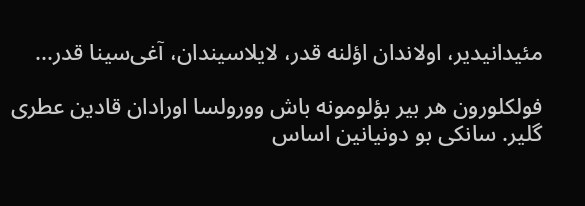مئیدانیدیر، اولاندان اؤلنه قدر، لایلاسیندان، آغی‌سینا قدر...

فولکلورون هر بیر بؤلومونه باش وورولسا اورادان قادین عطری گلیر. سانکی ‌بو ‌دونیانین ‌اساس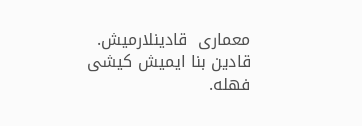معماری  قادینلارمیش. قادین بنا ایمیش کیشی فهله.